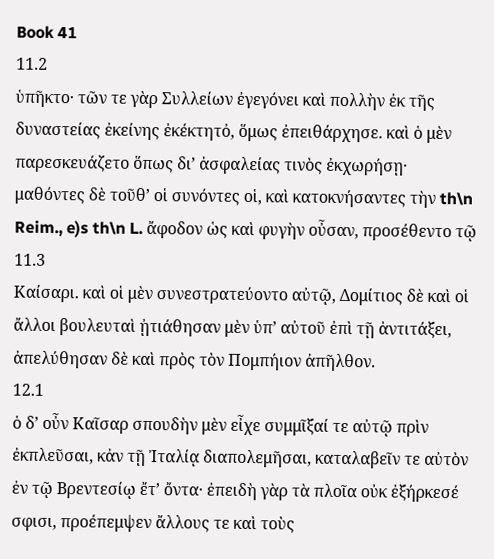Book 41
11.2
ὑπῆκτο· τῶν τε γὰρ Συλλείων ἐγεγόνει καὶ πολλὴν ἐκ τῆς δυναστείας ἐκείνης ἐκέκτητὀ, ὅμως ἐπειθάρχησε. καὶ ὁ μὲν παρεσκευάζετο ὅπως διʼ ἀσφαλείας τινὸς ἐκχωρήσῃ· μαθόντες δὲ τοῦθʼ οἱ συνόντες οἱ, καὶ κατοκνήσαντες τὴν th\n Reim., e)s th\n L. ἄφοδον ὡς καὶ φυγὴν οὖσαν, προσέθεντο τῷ
11.3
Καίσαρι. καὶ οἱ μὲν συνεστρατεύοντο αὐτῷ, Δομίτιος δὲ καὶ οἱ ἄλλοι βουλευταὶ ᾐτιάθησαν μὲν ὑπʼ αὐτοῦ ἐπὶ τῇ ἀντιτάξει, ἀπελύθησαν δὲ καὶ πρὸς τὸν Πομπήιον ἀπῆλθον.
12.1
ὁ δʼ οὖν Καῖσαρ σπουδὴν μὲν εἶχε συμμῖξαί τε αὐτῷ πρὶν ἐκπλεῦσαι, κἀν τῇ Ἰταλίᾳ διαπολεμῆσαι, καταλαβεῖν τε αὐτὸν ἐν τῷ Βρεντεσίῳ ἔτʼ ὄντα· ἐπειδὴ γὰρ τὰ πλοῖα οὐκ ἐξήρκεσέ σφισι, προέπεμψεν ἄλλους τε καὶ τοὺς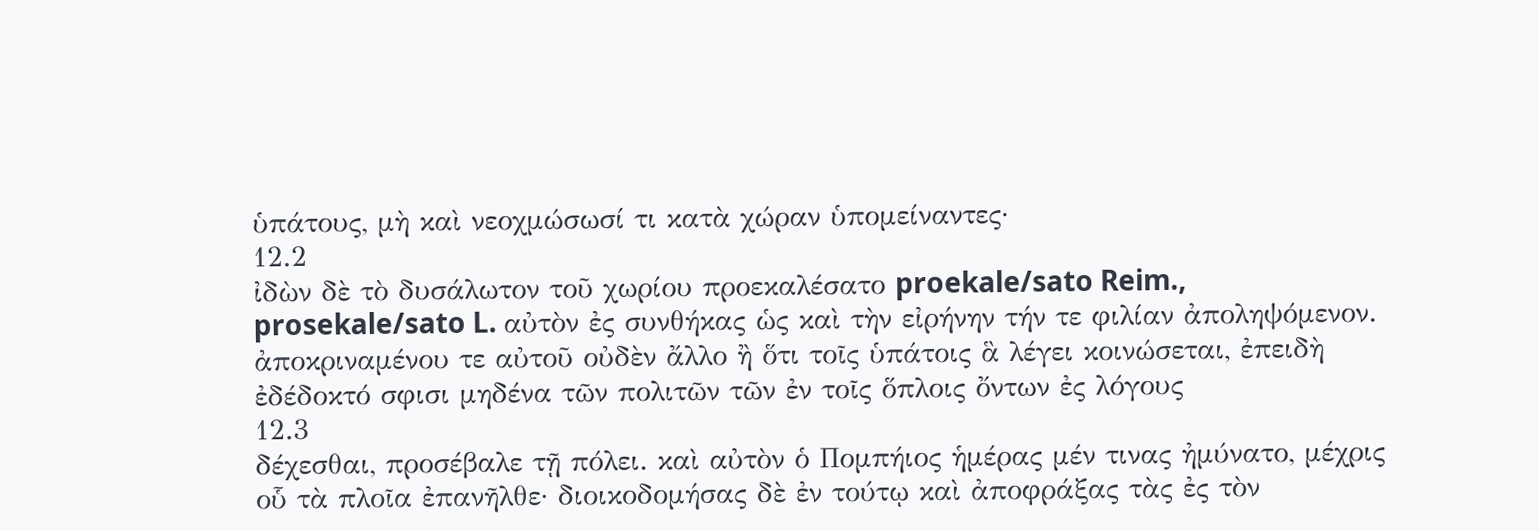ὑπάτους, μὴ καὶ νεοχμώσωσί τι κατὰ χώραν ὑπομείναντες·
12.2
ἰδὼν δὲ τὸ δυσάλωτον τοῦ χωρίου προεκαλέσατο proekale/sato Reim., prosekale/sato L. αὐτὸν ἐς συνθήκας ὡς καὶ τὴν εἰρήνην τήν τε φιλίαν ἀποληψόμενον. ἀποκριναμένου τε αὐτοῦ οὐδὲν ἄλλο ἢ ὅτι τοῖς ὑπάτοις ἃ λέγει κοινώσεται, ἐπειδὴ ἐδέδοκτό σφισι μηδένα τῶν πολιτῶν τῶν ἐν τοῖς ὅπλοις ὄντων ἐς λόγους
12.3
δέχεσθαι, προσέβαλε τῇ πόλει. καὶ αὐτὸν ὁ Πομπήιος ἡμέρας μέν τινας ἠμύνατο, μέχρις οὗ τὰ πλοῖα ἐπανῆλθε· διοικοδομήσας δὲ ἐν τούτῳ καὶ ἀποφράξας τὰς ἐς τὸν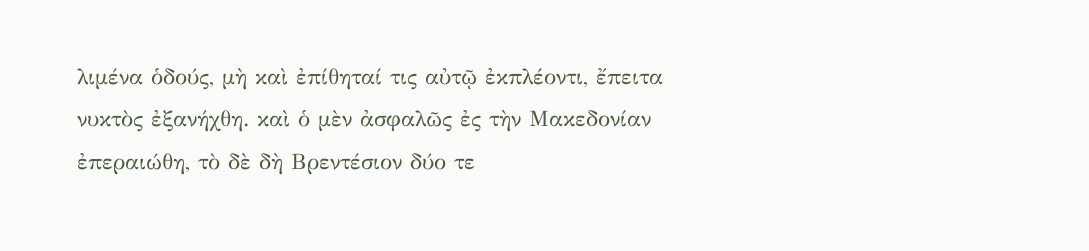λιμένα ὁδούς, μὴ καὶ ἐπίθηταί τις αὐτῷ ἐκπλέοντι, ἔπειτα νυκτὸς ἐξανήχθη. καὶ ὁ μὲν ἀσφαλῶς ἐς τὴν Μακεδονίαν ἐπεραιώθη, τὸ δὲ δὴ Βρεντέσιον δύο τε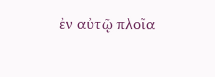ἐν αὐτῷ πλοῖα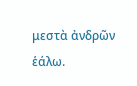μεστὰ ἀνδρῶν ἑάλω.